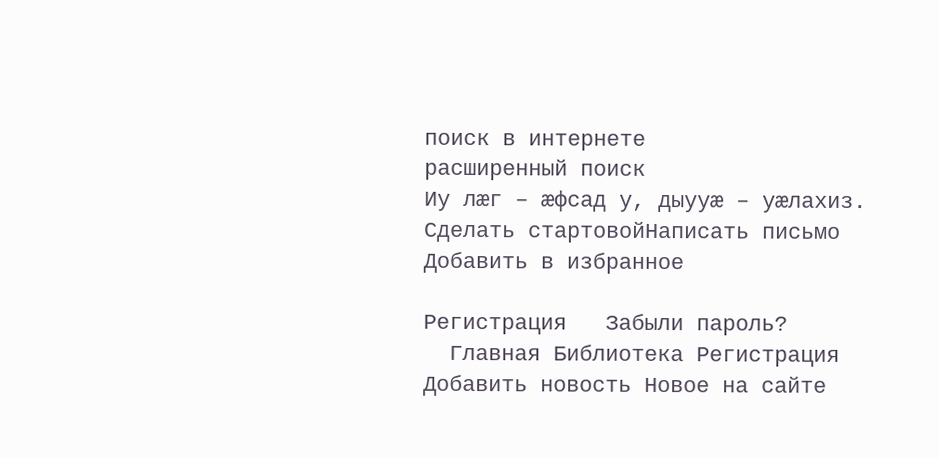поиск в интернете
расширенный поиск
Иу лæг – æфсад у, дыууæ – уæлахиз. Сделать стартовойНаписать письмо Добавить в избранное

Регистрация   Забыли пароль?
  Главная Библиотека Регистрация Добавить новость Новое на сайте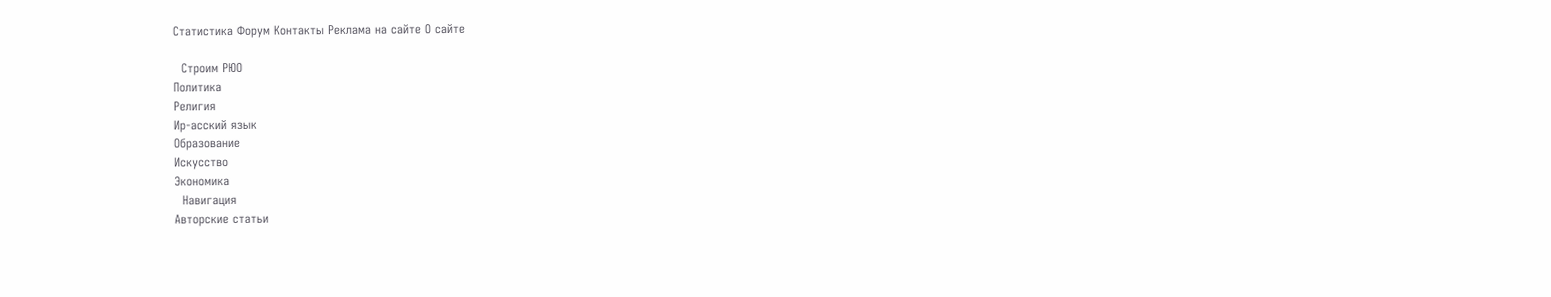Статистика Форум Контакты Реклама на сайте О сайте

  Строим РЮО
Политика
Религия
Ир-асский язык
Образование
Искусство
Экономика
  Навигация
Авторские статьи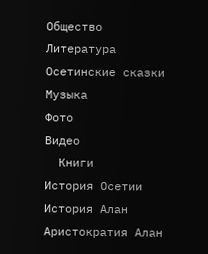Общество
Литература
Осетинские сказки
Музыка
Фото
Видео
  Книги
История Осетии
История Алан
Аристократия Алан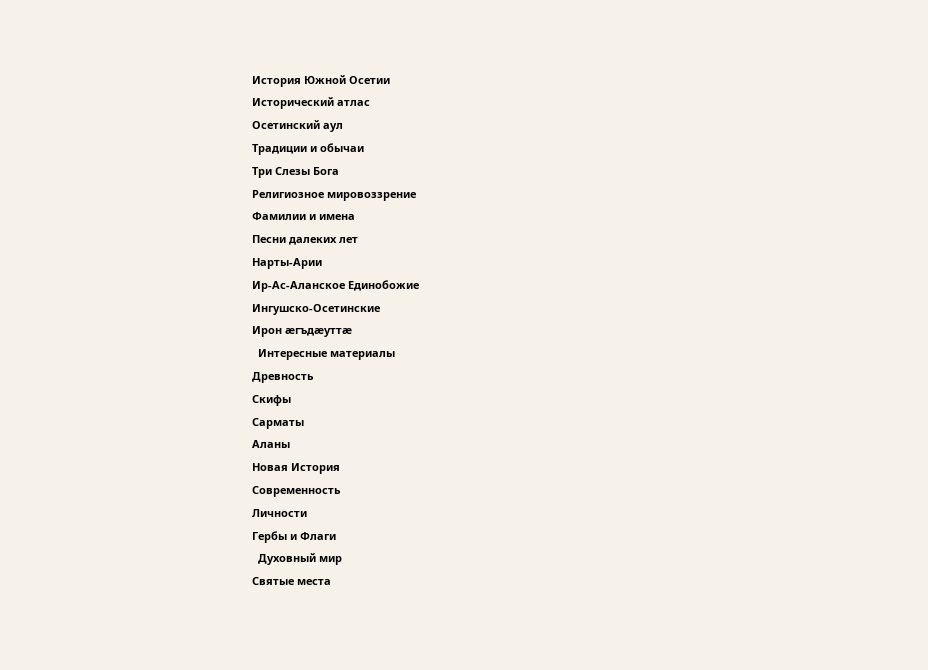История Южной Осетии
Исторический атлас
Осетинский аул
Традиции и обычаи
Три Слезы Бога
Религиозное мировоззрение
Фамилии и имена
Песни далеких лет
Нарты-Арии
Ир-Ас-Аланское Единобожие
Ингушско-Осетинские
Ирон æгъдæуттæ
  Интересные материалы
Древность
Скифы
Сарматы
Аланы
Новая История
Современность
Личности
Гербы и Флаги
  Духовный мир
Святые места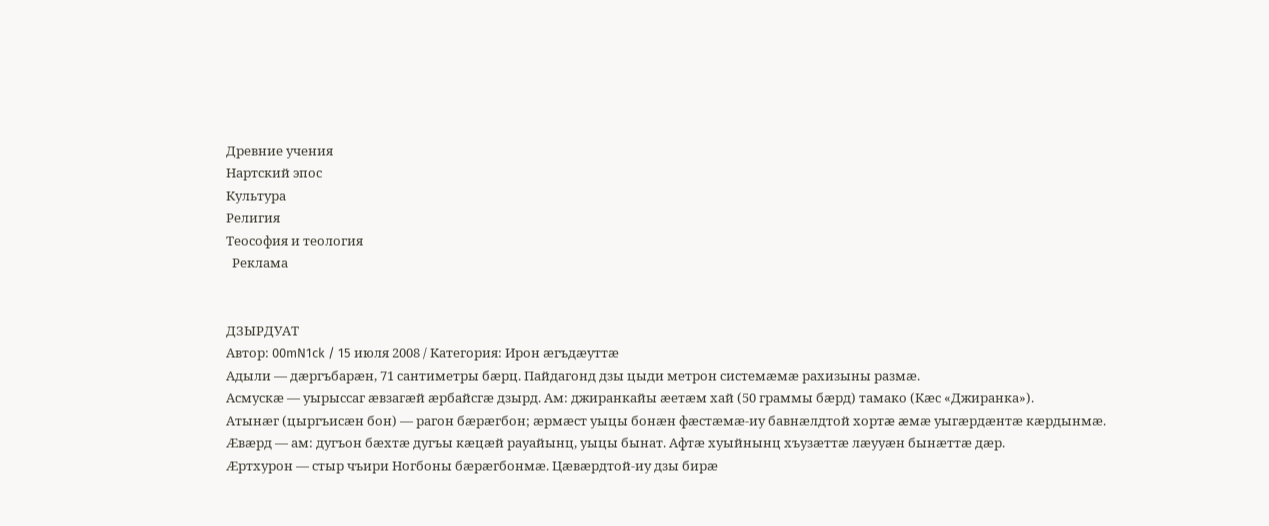Древние учения
Нартский эпос
Культура
Религия
Теософия и теология
  Реклама


ДЗЫРДУАТ
Автор: 00mN1ck / 15 июля 2008 / Категория: Ирон æгъдæуттæ
Адыли — дæргъбарæн, 71 сантиметры бæрц. Пайдагонд дзы цыди метрон системæмæ рахизыны размæ.
Асмускæ — уырыссаг æвзагæй æрбайсгæ дзырд. Ам: джиранкайы æетæм хай (50 граммы бæрд) тамако (Кæс «Джиранка»).
Атынæг (цыргъисæн бон) — рагон бæрæгбон; æрмæст уыцы бонæн фæстæмæ-иу бавнæлдтой хортæ æмæ уыгæрдæнтæ кæрдынмæ.
Æвæрд — ам: дугъон бæхтæ дугъы кæцæй рауайынц, уыцы бынат. Афтæ хуыйнынц хъузæттæ лæууæн бынæттæ дæр.
Æртхурон — стыр чъири Ногбоны бæрæгбонмæ. Цæвæрдтой-иу дзы бирæ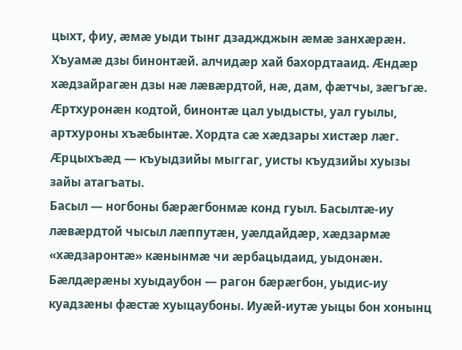цыхт, фиу, æмæ уыди тынг дзаджджын æмæ занхæрæн. Хъуамæ дзы бинонтæй. алчидæр хай бахордтааид. Æндæр хæдзайрагæн дзы нæ лæвæрдтой, нæ, дам, фæтчы, зæгъгæ. Æртхуронæн кодтой, бинонтæ цал уыдысты, уал гуылы, артхуроны хъæбынтæ. Хордта сæ хæдзары хистæр лæг.
Æрцыхъæд — къуыдзийы мыггаг, уисты къудзийы хуызы зайы атагъаты.
Басыл — ногбоны бæрæгбонмæ конд гуыл. Басылтæ-иу лæвæрдтой чысыл лæппутæн, уæлдайдæр, хæдзармæ «хæдзаронтæ» кæнынмæ чи æрбацыдаид, уыдонæн.
Бæлдæрæны хуыдаубон — рагон бæрæгбон, уыдис-иу куадзæны фæстæ хуыцаубоны. Иуæй-иутæ уыцы бон хонынц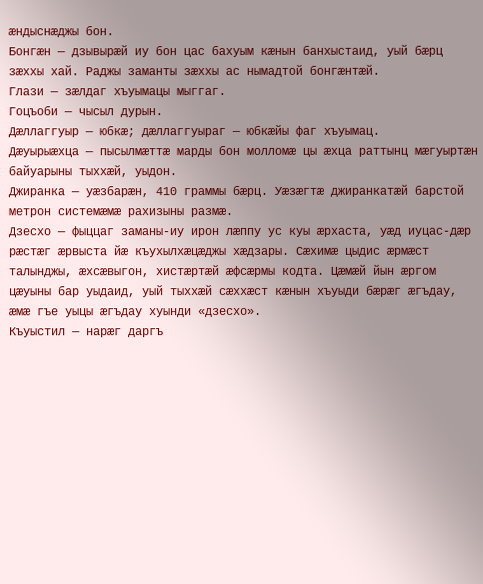æндыснæджы бон.
Бонгæн — дзывырæй иу бон цас бахуым кæнын банхыстаид, уый бæрц зæххы хай. Раджы заманты зæххы ас нымадтой бонгæнтæй.
Глази — зæлдаг хъуымацы мыггаг.
Гоцъоби — чысыл дурын.
Дæллаггуыр — юбкæ; дæллаггуыраг — юбкæйы фаг хъуымац.
Дæуырыæхца — пысылмæттæ марды бон молломæ цы æхца раттынц мæгуыртæн байуарыны тыххæй, уыдон.
Джиранка — уæзбарæн, 410 граммы бæрц. Уæзæгтæ джиранкатæй барстой метрон системæмæ рахизыны размæ.
Дзесхо — фыццаг заманы-иу ирон лæппу ус куы æрхаста, уæд иуцас-дæр рæстæг æрвыста йæ къухылхæцæджы хæдзары. Сæхимæ цыдис æрмæст талынджы, æхсæвыгон, хистæртæй æфсæрмы кодта. Цæмæй йын æргом цæуыны бар уыдаид, уый тыххæй сæххæст кæнын хъуыди бæрæг æгъдау, æмæ гъе уыцы æгъдау хуынди «дзесхо».
Къуыстил — нарæг даргъ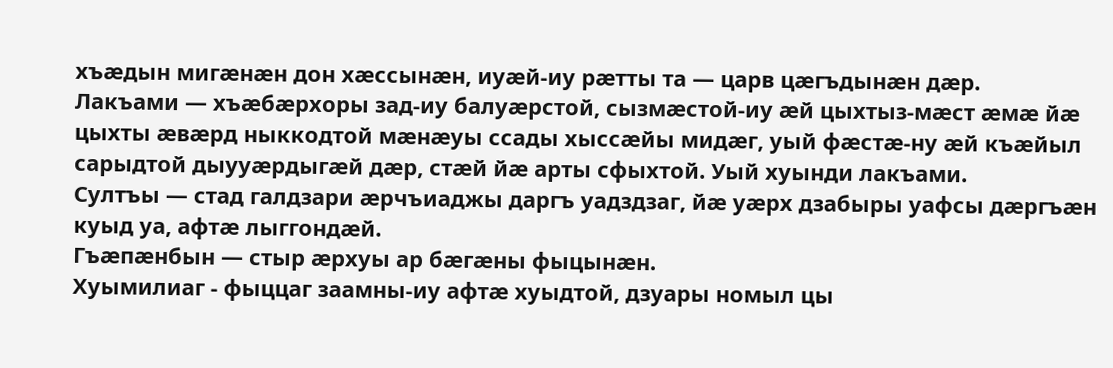хъæдын мигæнæн дон хæссынæн, иуæй-иу рæтты та — царв цæгъдынæн дæр.
Лакъами — хъæбæрхоры зад-иу балуæрстой, сызмæстой-иу æй цыхтыз-мæст æмæ йæ цыхты æвæрд ныккодтой мæнæуы ссады хыссæйы мидæг, уый фæстæ-ну æй къæйыл сарыдтой дыууæрдыгæй дæр, стæй йæ арты сфыхтой. Уый хуынди лакъами.
Султъы — стад галдзари æрчъиаджы даргъ уадздзаг, йæ уæрх дзабыры уафсы дæргъæн куыд уа, афтæ лыггондæй.
Гъæпæнбын — стыр æрхуы ар бæгæны фыцынæн.
Хуымилиаг - фыццаг заамны-иу афтæ хуыдтой, дзуары номыл цы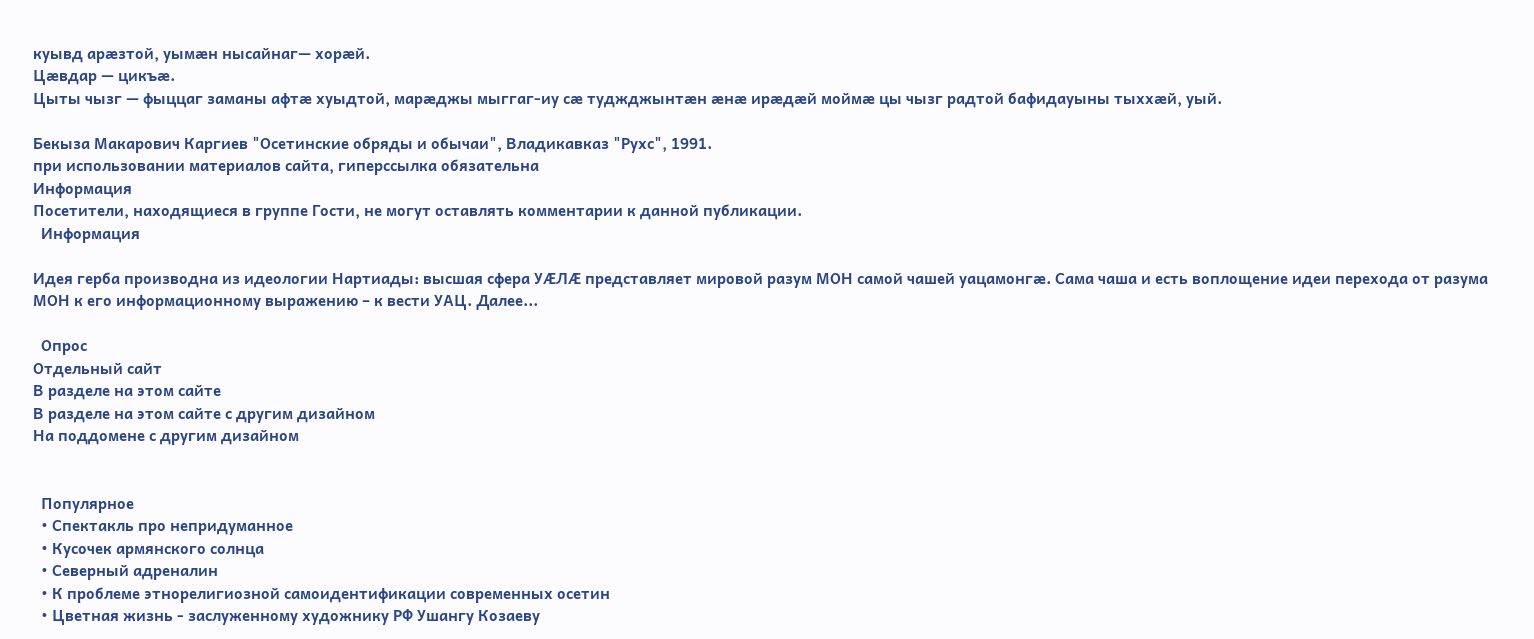куывд арæзтой, уымæн нысайнаг— хорæй.
Цæвдар — цикъæ.
Цыты чызг — фыццаг заманы афтæ хуыдтой, марæджы мыггаг-иу сæ туджджынтæн æнæ ирæдæй моймæ цы чызг радтой бафидауыны тыххæй, уый.

Бекыза Макарович Каргиев "Осетинские обряды и обычаи", Владикавказ "Рухс", 1991.
при использовании материалов сайта, гиперссылка обязательна
Информация
Посетители, находящиеся в группе Гости, не могут оставлять комментарии к данной публикации.
  Информация

Идея герба производна из идеологии Нартиады: высшая сфера УÆЛÆ представляет мировой разум МОН самой чашей уацамонгæ. Сама чаша и есть воплощение идеи перехода от разума МОН к его информационному выражению – к вести УАЦ. Далее...

  Опрос
Отдельный сайт
В разделе на этом сайте
В разделе на этом сайте с другим дизайном
На поддомене с другим дизайном


  Популярное
  • Спектакль про непридуманное
  • Кусочек армянского солнца
  • Северный адреналин
  • К проблеме этнорелигиозной самоидентификации современных осетин
  • Цветная жизнь - заслуженному художнику РФ Ушангу Козаеву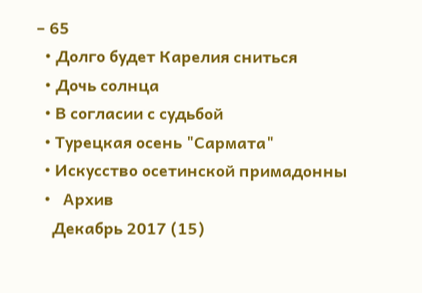– 65
  • Долго будет Карелия сниться
  • Дочь солнца
  • В согласии с судьбой
  • Турецкая осень "Сармата"
  • Искусство осетинской примадонны
  •   Архив
    Декабрь 2017 (15)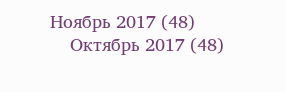Ноябрь 2017 (48)
    Октябрь 2017 (48)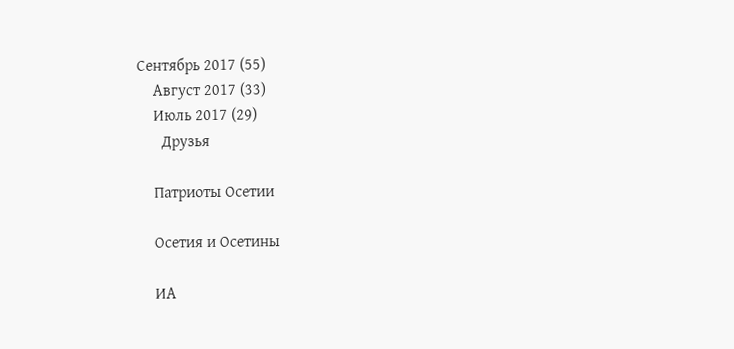Сентябрь 2017 (55)
    Август 2017 (33)
    Июль 2017 (29)
      Друзья

    Патриоты Осетии

    Осетия и Осетины

    ИА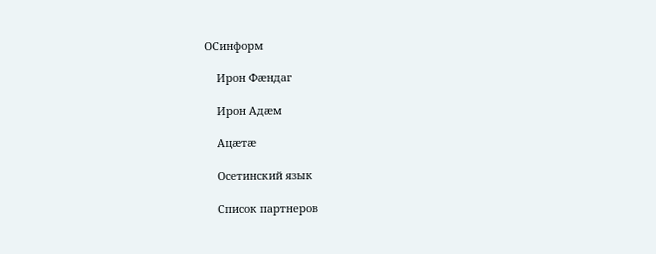ОСинформ

    Ирон Фæндаг

    Ирон Адæм

    Ацæтæ

    Осетинский язык

    Список партнеров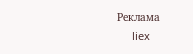Реклама
     liex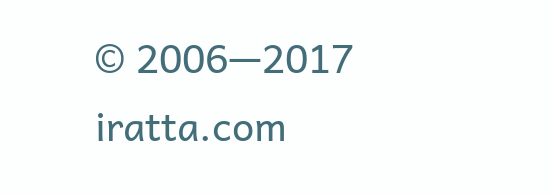© 2006—2017 iratta.com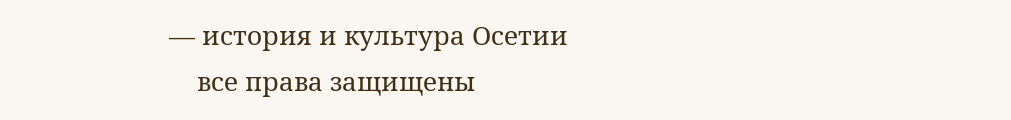— история и культура Осетии
    все права защищены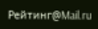Рейтинг@Mail.ru